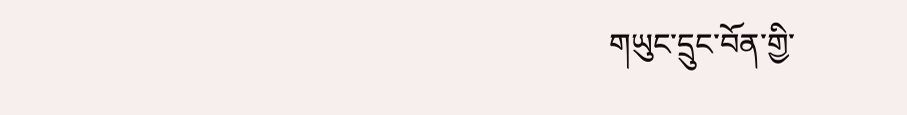གཡུང་དྲུང་བོན་གྱི་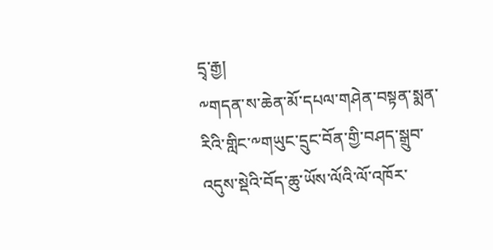དྲྭ་རྒྱ།
༸གདན་ས་ཆེན་མོ་དཔལ་གཤེན་བསྟན་སྨན་རིའི་གླིང་༸གཡུང་དྲུང་བོན་གྱི་བཤད་སྒྲུབ་འདུས་སྡེའི་བོད་ཆུ་ཡོས་ལོའི་ལོ་འཁོར་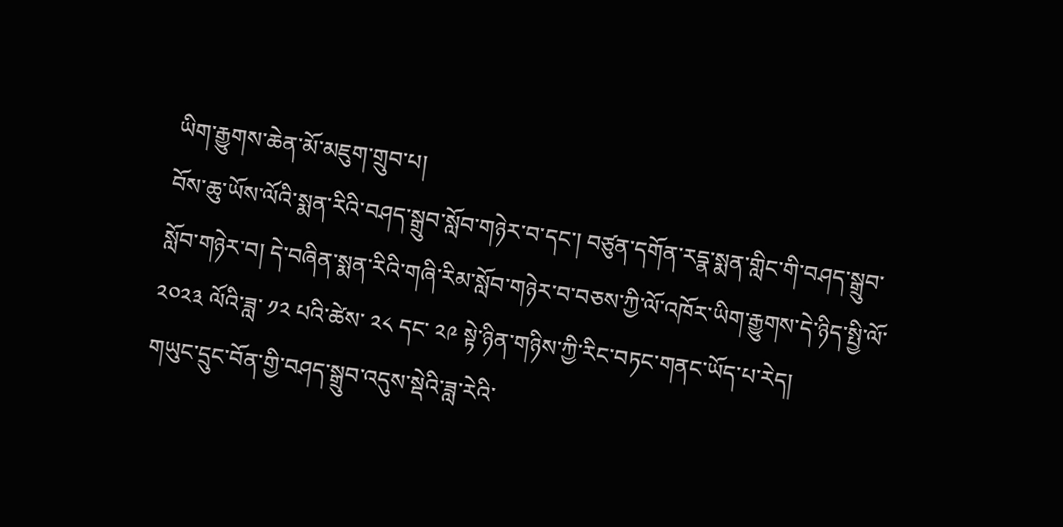ཡིག་རྒྱུགས་ཆེན་མོ་མཇུག་གྲུབ་པ།
བོས་ཆུ་ཡོས་ལོའི་སྨན་རིའི་བཤད་སྒྲུབ་སློབ་གཉེར་བ་དང་། བཙུན་དགོན་རདྣ་སྨན་གླིང་གི་བཤད་སྒྲུབ་སློབ་གཉེར་བ། དེ་བཞིན་སྨན་རིའི་གཞི་རིམ་སློབ་གཉེར་བ་བཅས་ཀྱི་ལོ་འཁོར་ཡིག་རྒྱུགས་དེ་ཉིད་སྤྱི་ལོ་ ༢༠༢༣ ལོའི་ཟླ་ ༡༢ པའི་ཚེས་ ༢༨ དང་ ༢༩ སྟེ་ཉིན་གཉིས་ཀྱི་རིང་བཏང་གནང་ཡོད་པ་རེད།
གཡུང་དྲུང་བོན་གྱི་བཤད་སྒྲུབ་འདུས་སྡེའི་ཟླ་རེའི་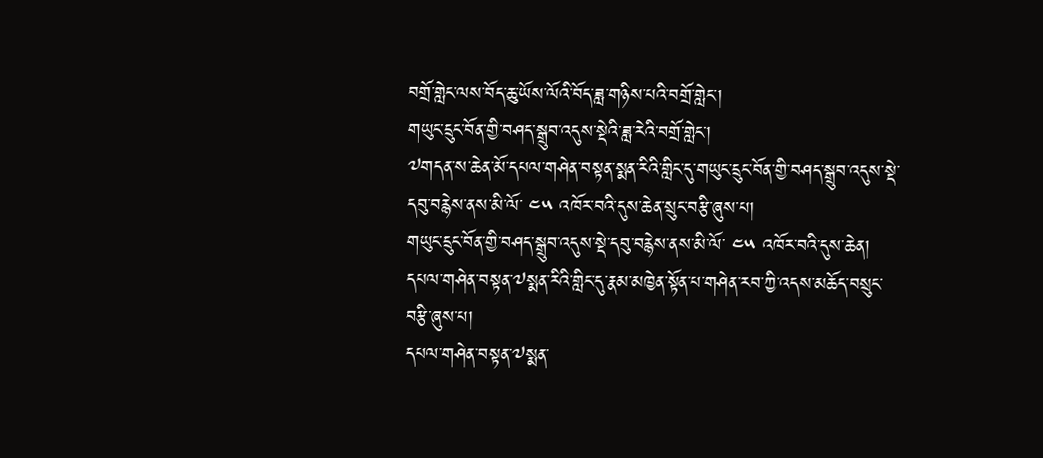བགྲོ་གླེང་ལས་བོད་ཆུ་ཡོས་ལོའི་བོད་ཟླ་གཉིས་པའི་བགྲོ་གླེང་།
གཡུང་དྲུང་བོན་གྱི་བཤད་སྒྲུབ་འདུས་སྡེའི་ཟླ་རེའི་བགྲོ་གླེང་།
༧གདན་ས་ཆེན་མོ་དཔལ་གཤེན་བསྟན་སྨན་རིའི་གླིང་དུ་གཡུང་དྲུང་བོན་གྱི་བཤད་སྒྲུབ་འདུས་སྡེ་དབུ་བརྙེས་ནས་མི་ལོ་ ༤༥ འཁོར་བའི་དུས་ཆེན་སྲུང་བརྩི་ཞུས་པ།
གཡུང་དྲུང་བོན་གྱི་བཤད་སྒྲུབ་འདུས་སྡེ་དབུ་བརྙེས་ནས་མི་ལོ་ ༤༥ འཁོར་བའི་དུས་ཆེན།
དཔལ་གཤེན་བསྟན་༧སྨན་རིའི་གླིང་དུ་རྣམ་མཁྱེན་སྟོན་པ་གཤེན་རབ་ཀྱི་འདས་མཆོད་བསྲུང་བརྩི་ཞུས་པ།
དཔལ་གཤེན་བསྟན་༧སྨན་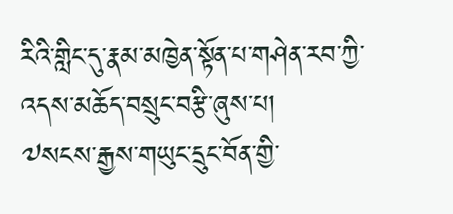རིའི་གླིང་དུ་རྣམ་མཁྱེན་སྟོན་པ་གཤེན་རབ་ཀྱི་འདས་མཆོད་བསྲུང་བརྩི་ཞུས་པ།
༧སངས་རྒྱས་གཡུང་དྲུང་བོན་གྱི་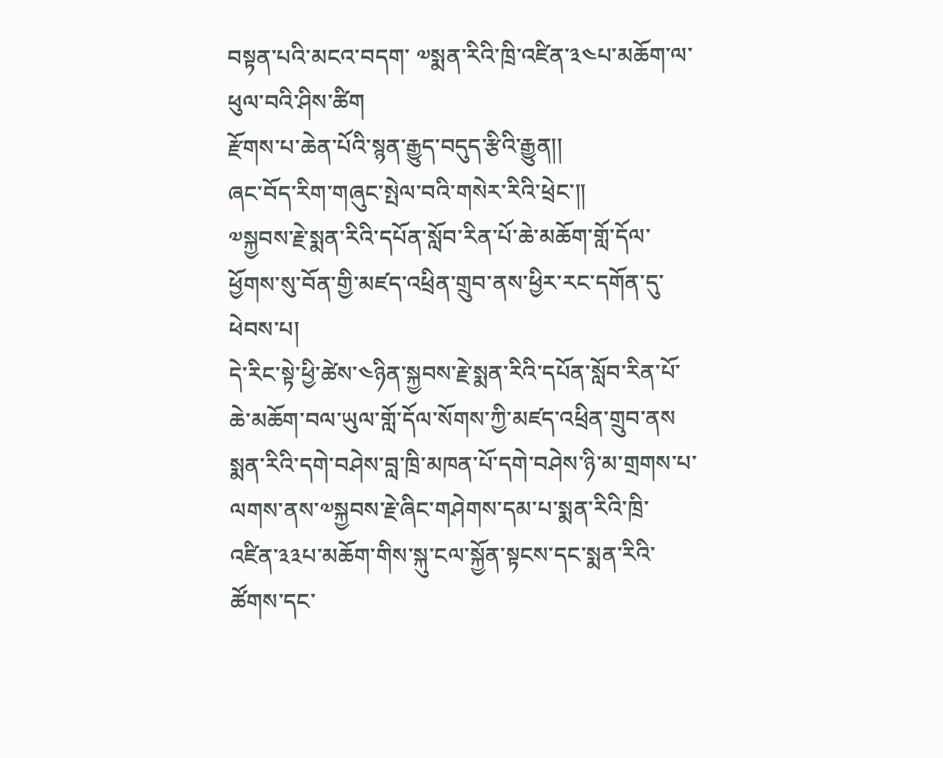བསྟན་པའི་མངའ་བདག་ ༧སྨན་རིའི་ཁྲི་འཛིན་༣༤པ་མཆོག་ལ་ཕུལ་བའི་ཤིས་ཚིག
རྫོགས་པ་ཆེན་པོའི་སྙན་རྒྱུད་བདུད་རྩིའི་རྒྱུན།།
ཞང་བོད་རིག་གཞུང་སྤེལ་བའི་གསེར་རིའི་ཕྲེང་།།
༧སྐྱབས་རྗེ་སྨན་རིའི་དཔོན་སློབ་རིན་པོ་ཆེ་མཆོག་གློ་དོལ་ཕྱོགས་སུ་བོན་གྱི་མཛད་འཕྲིན་གྲུབ་ནས་ཕྱིར་རང་དགོན་དུ་ཕེབས་པ།
དེ་རིང་སྟེ་ཕྱི་ཚེས་༤ཉིན་སྐྱབས་རྗེ་སྨན་རིའི་དཔོན་སློབ་རིན་པོ་ཆེ་མཆོག་བལ་ཡུལ་གློ་དོལ་སོགས་ཀྱི་མཛད་འཕྲིན་གྲུབ་ནས
སྨན་རིའི་དགེ་བཤེས་བླ་ཁྲི་མཁན་པོ་དགེ་བཤེས་ཉི་མ་གྲགས་པ་ལགས་ནས་༧སྐྱབས་རྗེ་ཞིང་གཤེགས་དམ་པ་སྨན་རིའི་ཁྲི་འཛིན་༣༣པ་མཆོག་གིས་སྐུ་ངལ་སྐྱོན་སྟངས་དང་སྨན་རིའི་ཚོགས་དང་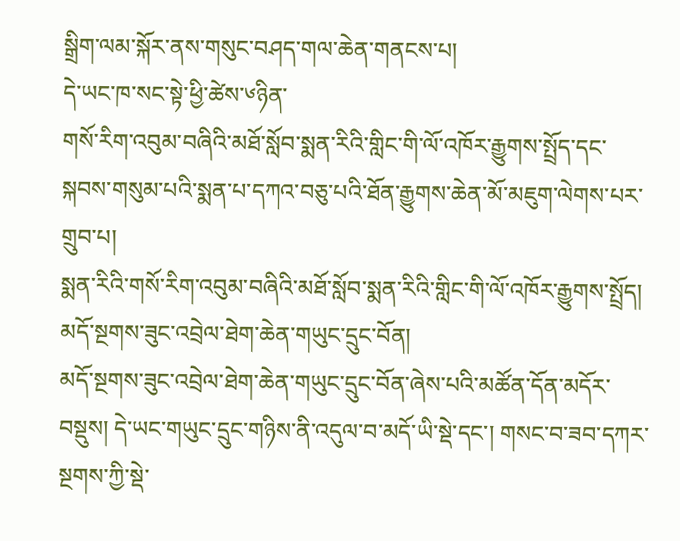སྒྲིག་ལམ་སྐོར་ནས་གསུང་བཤད་གལ་ཆེན་གནངས་པ།
དེ་ཡང་ཁ་སང་སྟེ་ཕྱི་ཚེས་༦ཉིན་
གསོ་རིག་འབུམ་བཞིའི་མཐོ་སློབ་སྨན་རིའི་གླིང་གི་ལོ་འཁོར་རྒྱུགས་སྤྲོད་དང་སྐབས་གསུམ་པའི་སྨན་པ་དཀའ་བཅུ་པའི་ཐོན་རྒྱུགས་ཆེན་མོ་མཇུག་ལེགས་པར་གྲུབ་པ།
སྨན་རིའི་གསོ་རིག་འབུམ་བཞིའི་མཐོ་སློབ་སྨན་རིའི་གླིང་གི་ལོ་འཁོར་རྒྱུགས་སྤྲོད།
མདོ་སྔགས་ཟུང་འབྲེལ་ཐེག་ཆེན་གཡུང་དྲུང་བོན།
མདོ་སྔགས་ཟུང་འབྲེལ་ཐེག་ཆེན་གཡུང་དྲུང་བོན་ཞེས་པའི་མཚོན་དོན་མདོར་བསྡུས། དེ་ཡང་གཡུང་དྲུང་གཉིས་ནི་འདུལ་བ་མདོ་ཡི་སྡེ་དང་། གསང་བ་ཟབ་དཀར་སྔགས་ཀྱི་སྡེ་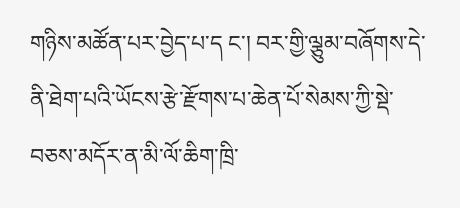གཉིས་མཚོན་པར་བྱེད་པ་ད ང་། བར་གྱི་ལྕུམ་བཞོགས་དེ་ནི་ཐེག་པའི་ཡོངས་རྩེ་རྫོགས་པ་ཆེན་པོ་སེམས་ཀྱི་སྡེ་བཅས་མདོར་ན་མི་ལོ་ཆིག་ཁྲི་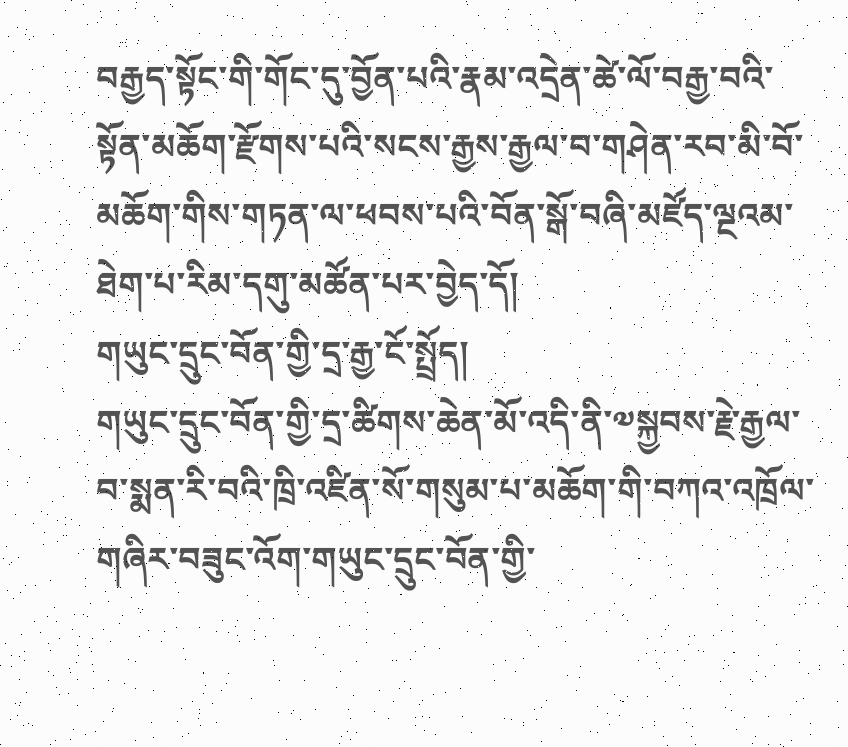བརྒྱད་སྟོང་གི་གོང་དུ་བྱོན་པའི་རྣམ་འདྲེན་ཚེ་ལོ་བརྒྱ་བའི་སྟོན་མཆོག་རྫོགས་པའི་སངས་རྒྱས་རྒྱལ་བ་གཤེན་རབ་མི་བོ་མཆོག་གིས་གཏན་ལ་ཕབས་པའི་བོན་སྒོ་བཞི་མཛོད་ལྔའམ་ཐེག་པ་རིམ་དགུ་མཚོན་པར་བྱེད་དོ།
གཡུང་དྲུང་བོན་གྱི་དྲ་རྒྱ་ངོ་སྤྲོད།
གཡུང་དྲུང་བོན་གྱི་དྲ་ཚིགས་ཆེན་མོ་འདི་ནི་༧སྐྱབས་རྗེ་རྒྱལ་བ་སྨན་རི་བའི་ཁྲི་འཛིན་སོ་གསུམ་པ་མཆོག་གི་བཀའ་འཁྲོལ་གཞིར་བཟུང་འོག་གཡུང་དྲུང་བོན་གྱི་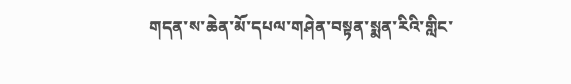གདན་ས་ཆེན་མོ་དཔལ་གཤེན་བསྟན་སྨན་རིའི་གླིང་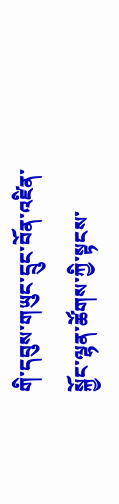གི་དབུས་གཡུང་དྲུང་བོན་འཛིན་སྐྱོང་ལྷན་ཚོགས་ཀྱི་སྟངས་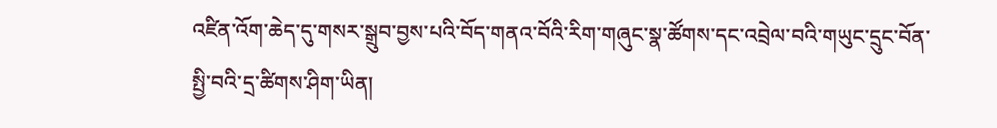འཛིན་འོག་ཆེད་དུ་གསར་སྒྲུབ་བྱས་པའི་བོད་གནའ་བོའི་རིག་གཞུང་སྣ་ཚོགས་དང་འབྲེལ་བའི་གཡུང་དྲུང་བོན་སྤྱི་བའི་དྲ་ཚིགས་ཤིག་ཡིན།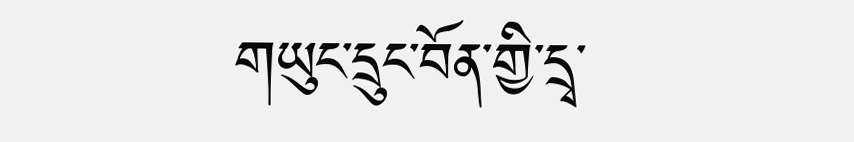གཡུང་དྲུང་བོན་གྱི་དྲྭ་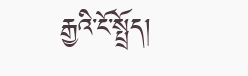རྒྱའི་ངོ་སྤྲོད།